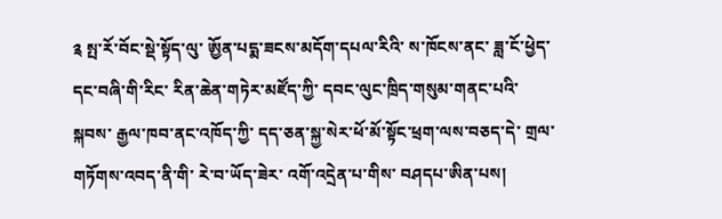༉ སྤ་རོ་བོང་སྡེ་སྟོད་ལུ་ ཨྱོན་པདྨ་ཟངས་མདོག་དཔལ་རིའི་ ས་ཁོངས་ནང་ ཟླ་ངོ་ཕྱེད་དང་བཞི་གི་རིང་ རིན་ཆེན་གཏེར་མཛོད་ཀྱི་ དབང་ལུང་ཁྲིད་གསུམ་གནང་པའི་སྐབས་ རྒྱལ་ཁབ་ནང་འཁོད་ཀྱི་ དད་ཅན་སྐྱ་སེར་ཕོ་མོ་སྟོང་ཕྲག་ལས་བཅད་དེ་ གྲལ་གཏོགས་འབད་ནི་གི་ རེ་བ་ཡོད་ཟེར་ འགོ་འདྲེན་པ་གིས་ བཤདཔ་ཨིན་པས།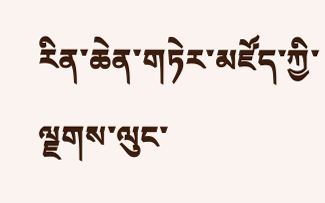རིན་ཆེན་གཏེར་མཛོད་ཀྱི་ ལྗགས་ལུང་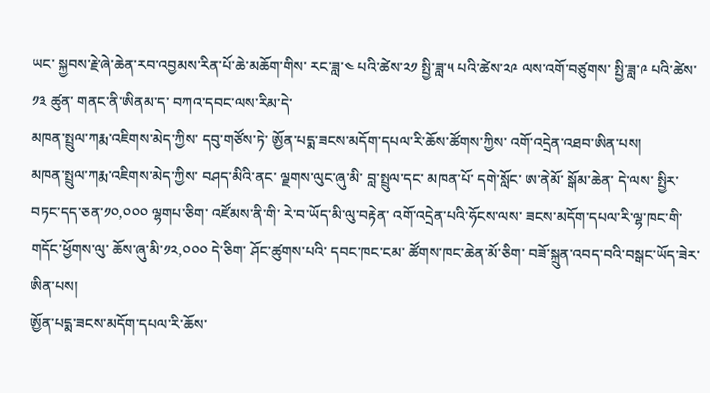ཡང་ སྐྱབས་རྗེ་ཞེ་ཆེན་རབ་འབྱམས་རིན་པོ་ཆེ་མཆོག་གིས་ རང་ཟླ་༤ པའི་ཚེས་༢༡ སྤྱི་ཟླ་༥ པའི་ཚེས་༢༩ ལས་འགོ་བཙུགས་ སྤྱི་ཟླ་༩ པའི་ཚེས་༡༣ ཚུན་ གནང་ནི་ཨིནམ་ད་ བཀའ་དབང་ལས་རིམ་དེ་
མཁན་སྤྲུལ་ཀརྨ་འཇིགས་མེད་ཀྱིས་ དབུ་གཙོས་ཏེ་ ཨྱོན་པདྨ་ཟངས་མདོག་དཔལ་རི་ཆོས་ཚོགས་ཀྱིས་ འགོ་འདྲེན་འཐབ་ཨིན་པས།
མཁན་སྤྲུལ་ཀརྨ་འཇིགས་མེད་ཀྱིས་ བཤད་མིའི་ནང་ ལྗགས་ལུང་ཞུ་མི་ བླ་སྤྲུལ་དང་ མཁན་པོ་ དགེ་སློང་ ཨ་ནེམོ་ སྒོམ་ཆེན་ དེ་ལས་ སྤྱིར་བཏང་དད་ཅན་༡༠,༠༠༠ ལྷགཔ་ཅིག་ འཛོམས་ནི་གི་ རེ་བ་ཡོད་མི་ལུ་བརྟེན་ འགོ་འདྲེན་པའི་ཧོངས་ལས་ ཟངས་མདོག་དཔལ་རི་ལྷ་ཁང་གི་ གདོང་ཕྱོགས་ལུ་ ཆོས་ཞུ་མི་༡༢,༠༠༠ དེ་ཅིག་ ཤོང་ཚུགས་པའི་ དབང་ཁང་ངམ་ ཚོགས་ཁང་ཆེན་མོ་ཅིག་ བཟོ་སྐྲུན་འབད་བའི་བསྒང་ཡོད་ཟེར་ཨིན་པས།
ཨྱོན་པདྨ་ཟངས་མདོག་དཔལ་རི་ཆོས་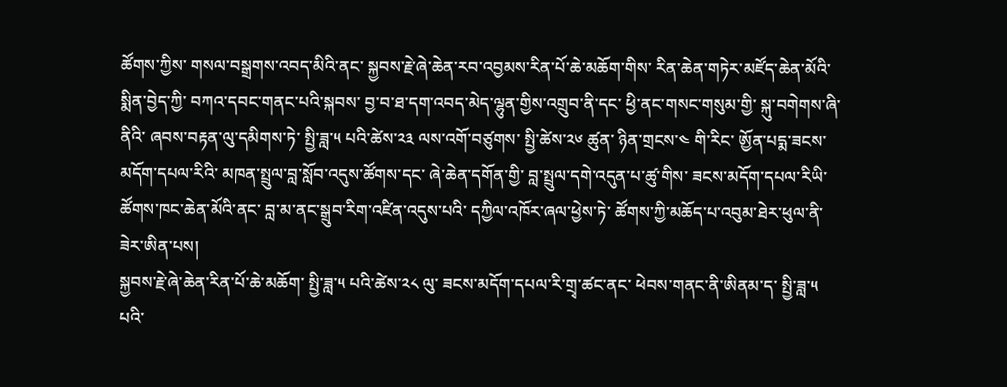ཚོགས་ཀྱིས་ གསལ་བསྒྲགས་འབད་མིའི་ནང་ སྐྱབས་རྗེ་ཞེ་ཆེན་རབ་འབྱམས་རིན་པོ་ཆེ་མཆོག་གིས་ རིན་ཆེན་གཏེར་མཛོད་ཆེན་མོའི་ སྨིན་བྱེད་ཀྱི་ བཀའ་དབང་གནང་པའི་སྐབས་ བྱ་བ་ཐ་དག་འབད་མེད་ལྷུན་གྱིས་འགྲུབ་ནི་དང་ ཕྱི་ནང་གསང་གསུམ་གྱི་ སྐུ་བགེགས་ཞི་ནིའི་ ཞབས་བརྟན་ལུ་དམིགས་ཏེ་ སྤྱི་ཟླ་༥ པའི་ཚེས་༢༣ ལས་འགོ་བཙུགས་ སྤྱི་ཚེས་༢༦ ཚུན་ ཉིན་གྲངས་༤ གི་རིང་ ཨྱོན་པདྨ་ཟངས་མདོག་དཔལ་རིའི་ མཁན་སྤྲུལ་བླ་སློབ་འདུས་ཚོགས་དང་ ཞེ་ཆེན་དགོན་གྱི་ བླ་སྤྲུལ་དགེ་འདུན་པ་ཚུ་གིས་ ཟངས་མདོག་དཔལ་རིཡི་ ཚོགས་ཁང་ཆེན་མོའི་ནང་ བླ་མ་ནང་སྒྲུབ་རིག་འཛིན་འདུས་པའི་ དཀྱིལ་འཁོར་ཞལ་ཕྱེས་ཏེ་ ཚོགས་ཀྱི་མཆོད་པ་འབུམ་ཐེར་ཕུལ་ནི་ཟེར་ཨིན་པས།
སྐྱབས་རྗེ་ཞེ་ཆེན་རིན་པོ་ཆེ་མཆོག་ སྤྱི་ཟླ་༥ པའི་ཚེས་༢༨ ལུ་ ཟངས་མདོག་དཔལ་རི་གྲྭ་ཚང་ནང་ ཕེབས་གནང་ནི་ཨིནམ་ད་ སྤྱི་ཟླ་༥ པའི་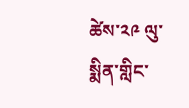ཚེས་༢༩ ལུ་ སྨིན་གླིང་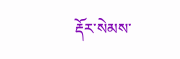རྡོར་སེམས་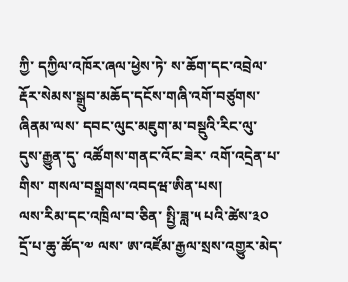ཀྱི་ དཀྱིལ་འཁོར་ཞལ་ཕྱེས་ཏེ་ ས་ཆོག་དང་འབྲེལ་ རྡོར་སེམས་སྒྲུབ་མཆོད་དངོས་གཞི་འགོ་བཙུགས་ཞིནམ་ལས་ དབང་ལུང་མཇུག་མ་བསྡུའི་རིང་ལུ་ དུས་རྒྱུན་དུ་ འཚོགས་གནང་འོང་ཟེར་ འགོ་འདྲེན་པ་གིས་ གསལ་བསྒྲགས་འབདཝ་ཨིན་པས།
ལས་རིམ་དང་འཁྲིལ་བ་ཅིན་ སྤྱི་ཟླ་༥ པའི་ཚེས་༣༠ དྲོ་པ་ཆུ་ཚོད་༧ ལས་ ཨ་འཛོམ་རྒྱལ་སྲས་འགྱུར་མེད་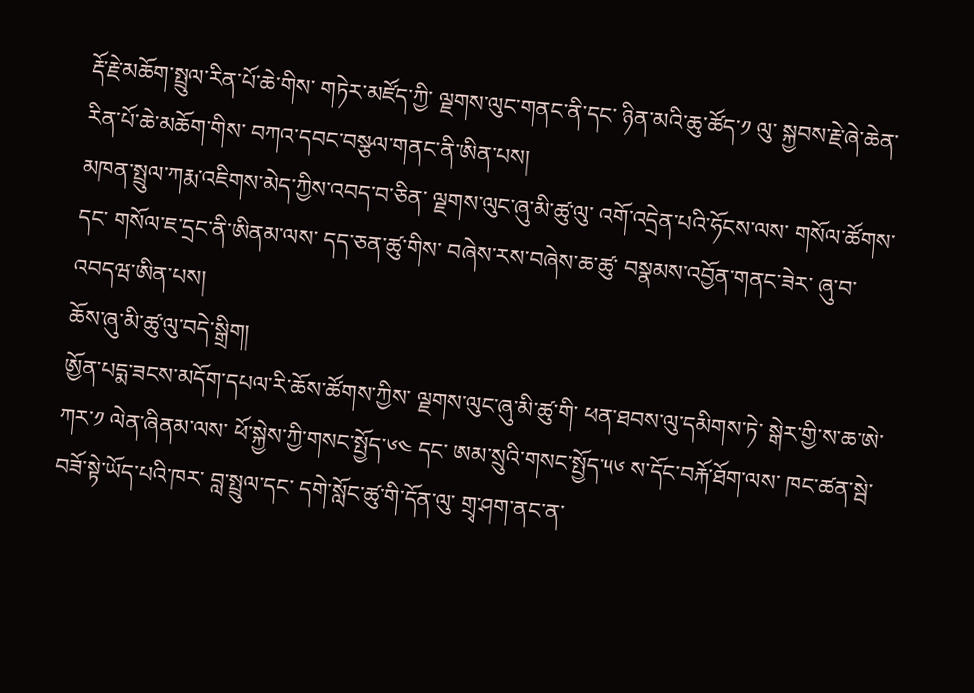རྡོ་རྗེ་མཆོག་སྤྲུལ་རིན་པོ་ཆེ་གིས་ གཏེར་མཛོད་ཀྱི་ ལྗགས་ལུང་གནང་ནི་དང་ ཉིན་མའི་ཆུ་ཚོད་༡ ལུ་ སྐྱབས་རྗེ་ཞེ་ཆེན་རིན་པོ་ཆེ་མཆོག་གིས་ བཀའ་དབང་བསྩལ་གནང་ནི་ཨིན་པས།
མཁན་སྤྲུལ་ཀརྨ་འཇིགས་མེད་ཀྱིས་འབད་བ་ཅིན་ ལྗགས་ལུང་ཞུ་མི་ཚུ་ལུ་ འགོ་འདྲེན་པའི་ཧོངས་ལས་ གསོལ་ཚོགས་དང་ གསོལ་ཇ་དྲང་ནི་ཨིནམ་ལས་ དད་ཅན་ཚུ་གིས་ བཞེས་རས་བཞེས་ཆ་ཚུ་ བསྣམས་འབྱོན་གནང་ཟེར་ ཞུ་བ་འབདཝ་ཨིན་པས།
ཆོས་ཞུ་མི་ཚུ་ལུ་བདེ་སྒྲིག།
ཨྱོན་པདྨ་ཟངས་མདོག་དཔལ་རི་ཆོས་ཚོགས་ཀྱིས་ ལྗགས་ལུང་ཞུ་མི་ཚུ་གི་ ཕན་ཐབས་ལུ་དམིགས་ཏེ་ སྒེར་གྱི་ས་ཆ་ཨེ་ཀར་༡ ལེན་ཞིནམ་ལས་ ཕོ་སྐྱེས་ཀྱི་གསང་སྤྱོད་༦༤ དང་ ཨམ་སྲུའི་གསང་སྤྱོད་༥༦ ས་དོང་བརྐོ་ཐོག་ལས་ ཁང་ཚན་སྦེ་ བཟོ་སྟེ་ཡོད་པའི་ཁར་ བླ་སྤྲུལ་དང་ དགེ་སློང་ཚུ་གི་དོན་ལུ་ གྲྭ་ཤག་ནང་ན་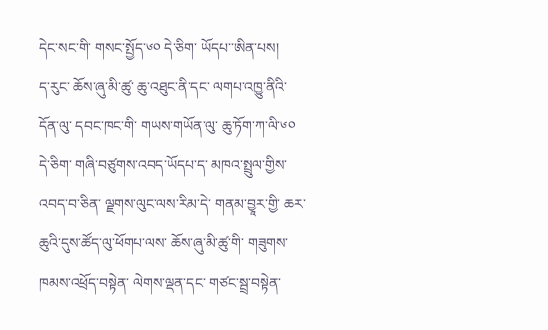དེང་སང་གི་ གསང་སྤྱོད་༦༠ དེ་ཅིག་ ཡོདཔ་་ཨིན་པས།
ད་རུང་ ཆོས་ཞུ་མི་ཚུ་ ཆུ་འཐུང་ནི་དང་ ལགཔ་འཁྱུ་ནིའི་དོན་ལུ་ དབང་ཁང་གི་ གཡས་གཡོན་ལུ་ ཆུ་ཏོག་ཀ་ལི་༦༠ དེ་ཅིག་ གཞི་བཙུགས་འབད་ཡོདཔ་ད་ མཁའ་སྤྲུལ་གྱིས་འབད་བ་ཅིན་ ལྗགས་ལུང་ལས་རིམ་དེ་ གནམ་བྱཱར་གྱི་ ཆར་ཆུའི་དུས་ཚོད་ལུ་ཕོགཔ་ལས་ ཆོས་ཞུ་མི་ཚུ་གི་ གཟུགས་ཁམས་འཕྲོད་བསྟེན་ ལེགས་ལྡན་དང་ གཙང་སྦྲ་བསྟེན་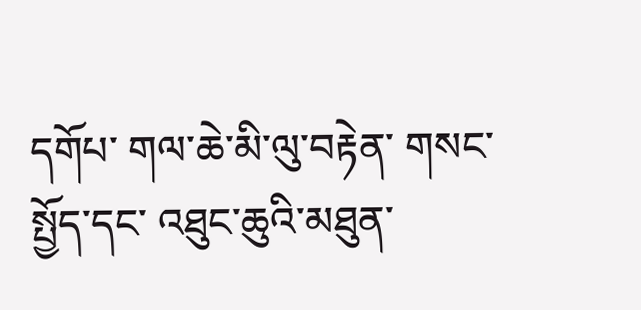དགོཔ་ གལ་ཆེ་མི་ལུ་བརྟེན་ གསང་སྤྱོད་དང་ འཐུང་ཆུའི་མཐུན་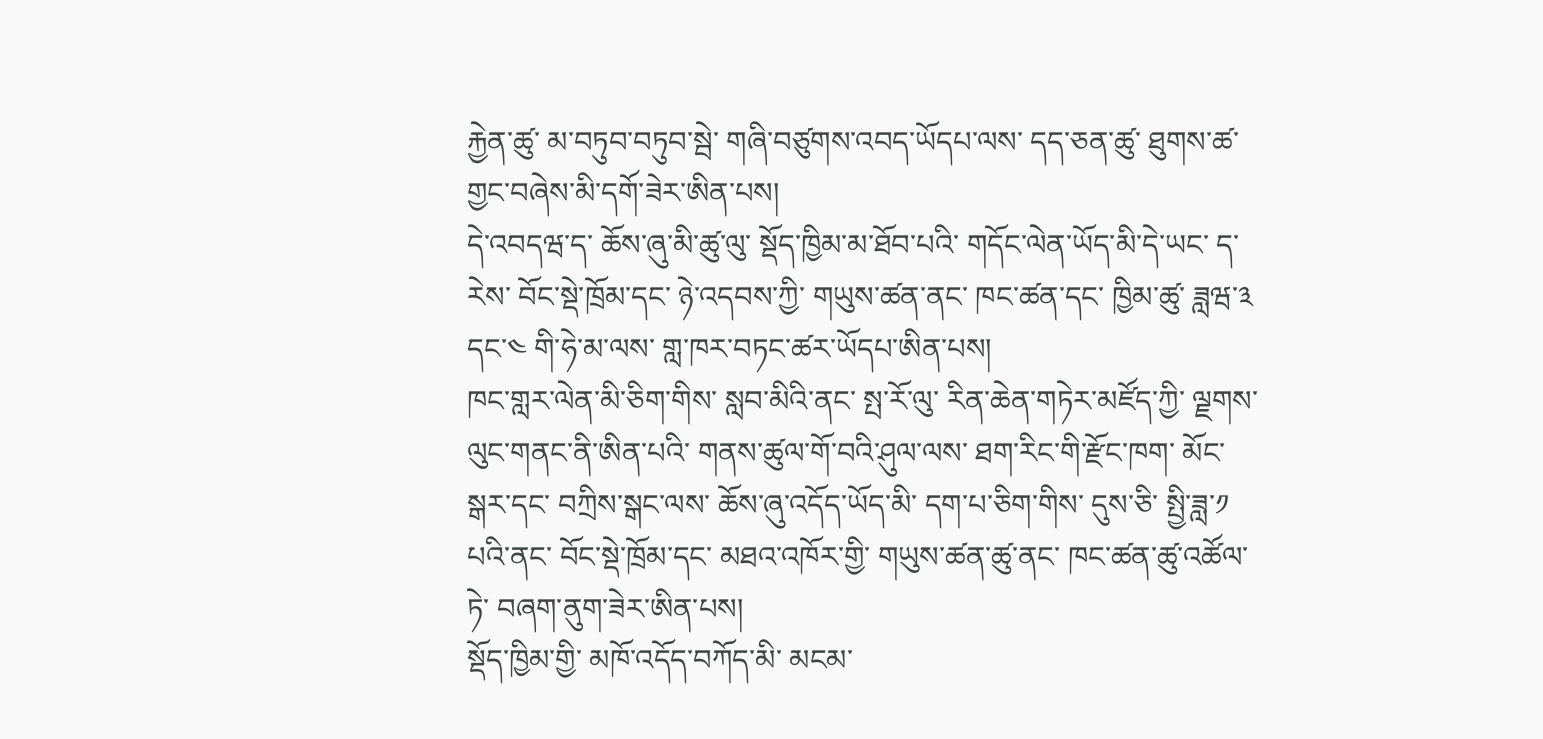རྐྱེན་ཚུ་ མ་བཏུབ་བཏུབ་སྦེ་ གཞི་བཙུགས་འབད་ཡོདཔ་ལས་ དད་ཅན་ཚུ་ ཐུགས་ཚ་གྱང་བཞེས་མི་དགོ་ཟེར་ཨིན་པས།
དེ་འབདཝ་ད་ ཆོས་ཞུ་མི་ཚུ་ལུ་ སྡོད་ཁྱིམ་མ་ཐོབ་པའི་ གདོང་ལེན་ཡོད་མི་དེ་ཡང་ ད་རེས་ བོང་སྡེ་ཁྲོམ་དང་ ཉེ་འདབས་ཀྱི་ གཡུས་ཚན་ནང་ ཁང་ཚན་དང་ ཁྱིམ་ཚུ་ ཟླཝ་༣ དང་༤ གི་ཧེ་མ་ལས་ གླ་ཁར་བཏང་ཚར་ཡོདཔ་ཨིན་པས།
ཁང་གླར་ལེན་མི་ཅིག་གིས་ སླབ་མིའི་ནང་ སྤ་རོ་ལུ་ རིན་ཆེན་གཏེར་མཛོད་ཀྱི་ ལྗགས་ལུང་གནང་ནི་ཨིན་པའི་ གནས་ཚུལ་གོ་བའི་ཤུལ་ལས་ ཐག་རིང་གི་རྫོང་ཁག་ མོང་སྒར་དང་ བཀྲིས་སྒང་ལས་ ཆོས་ཞུ་འདོད་ཡོད་མི་ དག་པ་ཅིག་གིས་ དུས་ཅི་ སྤྱི་ཟླ་༡ པའི་ནང་ བོང་སྡེ་ཁྲོམ་དང་ མཐའ་འཁོར་གྱི་ གཡུས་ཚན་ཚུ་ནང་ ཁང་ཚན་ཚུ་འཚོལ་ཏེ་ བཞག་ནུག་ཟེར་ཨིན་པས།
སྡོད་ཁྱིམ་གྱི་ མཁོ་འདོད་བཀོད་མི་ མངམ་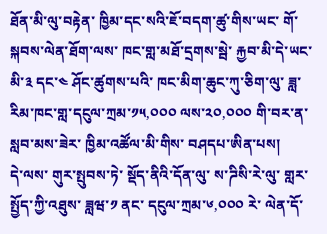ཐོན་མི་ལུ་བརྟེན་ ཁྱིམ་དང་སའི་ཇོ་བདག་ཚུ་གིས་ཡང་ གོ་སྐབས་ལེན་ཐོག་ལས་ ཁང་གླ་མཐོ་དྲགས་སྦེ་ རྐྱབ་མི་དེ་ཡང་ མི་༣ དང་༤ ཤོང་ཚུགས་པའི་ ཁང་མིག་ཆུང་ཀུ་ཅིག་ལུ་ ཟླ་རིམ་ཁང་གླ་དངུལ་ཀྲམ་༡༥,༠༠༠ ལས་༢༠,༠༠༠ གི་བར་ན་ སླབ་མས་ཟེར་ ཁྱིམ་འཚོལ་མི་གིས་ བཤདཔ་ཨིན་པས།
དེ་ལས་ གུར་སྤུབས་ཏེ་ སྡོད་ནིའི་དོན་ལུ་ ས་ཌིསི་རེ་ལུ་ གླར་སྤྱོད་ཀྱི་འཐུས་ ཟླཝ་༡ ནང་ དངུལ་ཀྲམ་༦,༠༠༠ རེ་ ལེན་དོ་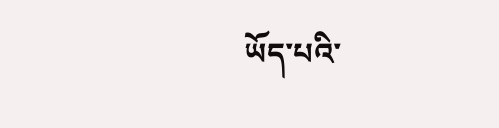ཡོད་པའི་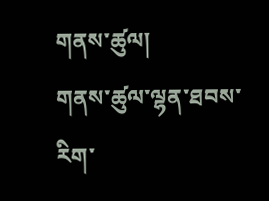གནས་ཚུལ།
གནས་ཚུལ་ལྷན་ཐབས་
རིག་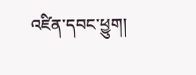འཛིན་དབང་ཕྱུག།